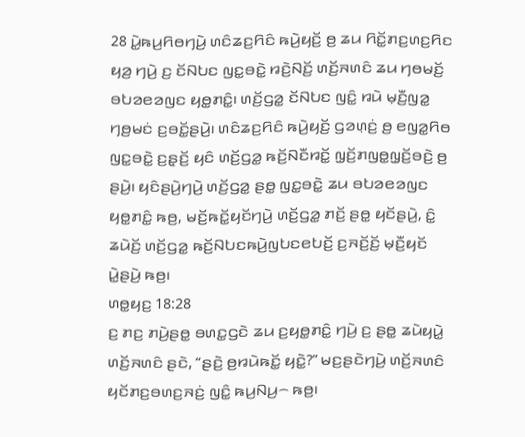28 ꤣꤧ꤭ꤒꤣ꤬ꤖꤥꤚꤣꤧ꤬ ꤛꤢꤨꤘꤢ꤬ꤖꤢꤨ ꤒꤣꤧ꤬ꤟꤢꤩ꤬ ꤥ꤬ ꤘꤣ ꤖꤢꤩ꤭ꤊꤢ꤬ꤛꤢ꤬ꤖꤢ ꤟꤤ꤬ ꤚꤣꤧ꤬ ꤢ꤬ ꤢꤩꤡꤝꤢ ꤜꤢ꤭ꤋꤢꤧ꤭ ꤙꤢꤧ꤬ꤡꤢꤩ꤬ ꤛꤢꤩ꤬ꤏꤛꤢꤨ ꤘꤣ ꤚꤥꤗꤢꤩ꤬ ꤋꤝꤤꤕꤤꤜꤢ ꤟꤥ꤭ꤊꤢꤨ꤭꤯ ꤛꤢꤩ꤬ꤞꤤ꤭ ꤢꤩꤡꤝꤢ ꤜꤢꤨ꤭ ꤙꤣꤧ ꤗ꤫ꤢꤪ꤬ꤜꤤ꤭ ꤚꤥ꤬ꤗꤢꤦ ꤢ꤬ꤋꤢꤩ꤭ꤔꤣꤧ꤬꤯ ꤛꤢꤨꤘꤢ꤬ꤖꤢꤨ ꤒꤣꤧ꤬ꤟꤢꤩ꤬ ꤞꤤꤛ꤫ꤢꤦ꤬ ꤥ꤬ ꤕꤜꤤ꤭ꤖꤥ ꤜꤢ꤭ꤋꤢꤧ꤭ ꤢ꤬ꤔ꤫ꤢꤩ꤬ ꤟꤢꤨ ꤛꤢꤩ꤬ꤞꤤ꤭ ꤒꤢꤩ꤬ꤡꤢꤪꤙꤢꤩ꤭ ꤜ꤫ꤢꤩ꤬ꤊꤜꤥ꤭ꤜ꤫ꤢꤩ꤬ꤋꤢꤧ꤬ ꤥ꤬ ꤔꤣꤧ꤬꤯ ꤟꤢꤨꤔꤣꤧ꤬ꤚꤣꤧ꤬ ꤛꤢꤩ꤬ꤞꤤ꤭ ꤔꤥ꤭ ꤜꤢ꤭ꤋꤢꤧ꤭ ꤘꤣ ꤋꤝꤤꤕꤤꤜꤢ ꤟꤥ꤭ꤊꤢꤨ꤭ ꤒꤥ꤬, ꤗꤢꤩ꤬ꤒꤢꤩ꤭ꤟꤢꤩꤚꤣꤧ꤬ ꤛꤢꤩ꤬ꤞꤤ꤭ ꤊꤢꤩ꤬ ꤔꤥ꤭ ꤟꤢꤩꤔꤣꤧ꤬, ꤢꤨ꤭ ꤘꤣꤧꤢꤩ꤬ ꤛꤢꤩ꤬ꤞꤤ꤭ ꤒꤢꤩ꤬ꤡꤝꤢꤒꤣꤧ꤬ꤜꤝꤢꤕꤝꤢꤩ꤬ ꤢ꤬ꤏꤢꤩ꤬ꤢꤩ꤬ ꤗ꤫ꤢꤪ꤬ꤟꤢꤩ ꤣꤧ꤭ꤔꤣꤧ꤬ ꤒꤥ꤬꤯
ꤛꤥ꤭ꤟꤢ꤬ 18:28
ꤢ꤬ ꤊꤢ꤬ ꤊꤣꤧ꤬ꤔꤥ꤭ ꤋꤛꤢ꤭ꤞꤢꤧ ꤘꤣ ꤢ꤬ꤟꤥ꤭ꤊꤢꤨ꤭ ꤚꤣꤧ꤬ ꤢ꤬ ꤔꤥ꤭ ꤘꤣꤧꤟꤣꤧ꤭ ꤛꤢꤩ꤬ꤏꤛꤢꤨ ꤔꤢꤧ, “ꤔꤢꤧ꤬ ꤥ꤬ꤙꤣꤧꤒꤢꤩ꤭ ꤟꤢꤧ꤭?” ꤗꤢ꤬ꤔꤢꤧꤚꤣꤧ꤬ ꤛꤢꤩ꤬ꤏꤛꤢꤨ ꤟꤢꤩꤊꤢ꤬ꤋꤛꤢ꤬ꤏꤢꤦ꤬ ꤜꤢꤨ꤭ ꤒꤣ꤬ꤡꤣ꤬꤮ ꤒꤥ꤬꤯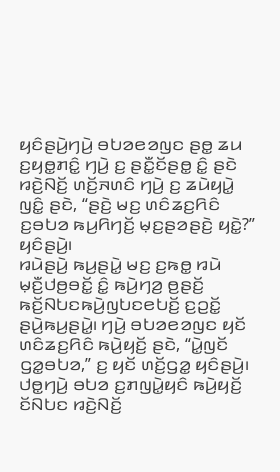ꤟꤢꤨꤔꤣꤧ꤬ꤚꤣꤧ꤬ ꤋꤝꤤꤕꤤꤜꤢ ꤔꤥ꤭ ꤘꤣ ꤢ꤬ꤟꤥ꤭ꤊꤢꤨ꤭ ꤚꤣꤧ꤬ ꤢ꤬ ꤔꤢꤪ꤭ꤢꤩꤔꤥ꤭ ꤢꤨ꤭ ꤔꤢꤧ ꤙꤢꤧ꤬ꤡꤢꤩ꤬ ꤛꤢꤩ꤬ꤏꤛꤢꤨ ꤚꤣꤧ꤬ ꤢ꤬ ꤘꤣꤧꤟꤣꤧ꤭ ꤜꤢꤨ꤭ ꤔꤢꤧ, “ꤔꤢꤧ꤬ ꤗꤢ꤬ ꤛꤢꤨꤘꤢ꤬ꤖꤢꤨ ꤢ꤬ꤋꤝꤤ ꤒꤣ꤬ꤖꤚꤢꤩ꤬ ꤗ꤫ꤢ꤬ꤔꤤꤔꤢꤧ꤬ ꤟꤢꤧ꤭?” ꤟꤢꤨꤔꤣꤧ꤬꤯
ꤙꤣꤧꤔꤣꤧ꤬ ꤒꤣ꤬ꤔꤣꤧ꤭ ꤗꤢ꤬ ꤢ꤬ꤒꤥ꤭ ꤙꤣꤧ ꤗ꤫ꤢꤪ꤬ꤓꤥ꤬ꤋꤢꤩ꤭ ꤢꤨ꤭ ꤒꤣꤧ꤬ꤚꤤ꤬ ꤥ꤬ꤔꤢꤩ꤬ ꤒꤢꤩ꤬ꤡꤝꤢꤒꤣꤧ꤬ꤜꤝꤢꤕꤝꤢꤩ꤬ ꤢ꤬ꤑꤢꤩ꤭ ꤔꤣꤧ꤬ꤒꤣ꤬ꤔꤣꤧ꤭꤯ ꤚꤣꤧ꤬ ꤋꤝꤤꤕꤤꤜꤢ ꤟꤢꤩ ꤛꤢꤨꤘꤢ꤬ꤖꤢꤨ ꤒꤣꤧ꤬ꤟꤢꤩ꤬ ꤔꤢꤧ, “ꤣꤧ꤭ꤜꤢꤩ ꤞꤤ꤭ꤋꤝꤤ,” ꤢ꤬ ꤟꤢꤩ ꤛꤢꤩ꤬ꤞꤤ꤭ ꤟꤢꤨꤔꤣꤧ꤬꤯
ꤓꤥ꤭ꤚꤣꤧ꤬ ꤋꤝꤤ ꤢ꤬ꤊꤜꤣꤧ꤭ꤟꤢꤨ ꤒꤣꤧ꤬ꤟꤢꤩ꤬ ꤢꤩꤡꤝꤢ ꤙꤢꤧ꤬ꤡꤢꤩ꤬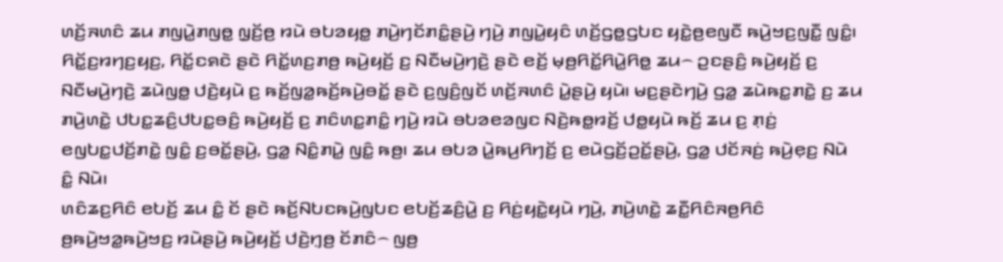ꤛꤢꤩ꤬ꤏꤛꤢꤨ ꤘꤣ ꤊꤜꤣꤧ꤭ꤊꤜꤥ꤭ ꤜ꤫ꤢꤩ꤬ꤥ꤬ ꤙꤣꤧ ꤋꤝꤤꤟꤥ꤭ ꤊꤣꤧ꤬ꤚꤢꤩꤊꤢꤨ꤭ꤔꤣꤧ꤬ ꤚꤣꤧ꤬ ꤊꤜꤣꤧ꤭ꤟꤢꤨ ꤛꤢꤩ꤬ꤞꤥ꤭ꤞꤝꤢ ꤟꤢꤧ꤭ꤥ꤬ꤕꤜꤢꤪ ꤒꤣꤧ꤬ꤠꤢ꤬ꤜꤢꤪ꤭ ꤜꤢꤨ꤭꤯
ꤖꤢꤩ꤭ꤢ꤬ꤙꤚꤢ꤬ꤟꤢ꤬, ꤖꤢꤩ꤭ꤢꤎꤢꤧ ꤔꤢꤧ ꤖꤢꤩ꤭ꤛꤢ꤬ꤊꤥ꤬ ꤒꤣꤧ꤬ꤟꤢꤩ꤬ ꤢ꤬ ꤡꤢꤪꤗꤣꤧ꤬ꤚꤢꤧ꤬ ꤔꤢꤧ ꤕꤢꤩ꤬ ꤗ꤫ꤥ꤬ꤖꤢꤩ꤭ꤖꤣꤧ꤭ꤖꤥ꤭ ꤘꤣ꤮ ꤑꤢꤔꤢꤨ꤬ ꤒꤣꤧ꤬ꤟꤢꤩ꤬ ꤢ꤬ ꤡꤢꤪꤗꤣꤧ꤬ꤚꤢꤧ꤬ ꤘꤣꤧꤜꤥ꤭ ꤓꤢꤧ꤬ꤟꤣꤧ ꤢ꤬ ꤒꤢꤩ꤬ꤜꤤ꤭ꤒꤢꤩ꤬ꤒꤣꤧ꤬ꤋꤢꤩ꤭ ꤔꤢꤧ ꤢ꤬ꤜꤢꤨ꤬ꤜꤢꤩ ꤛꤢꤩ꤬ꤏꤛꤢꤨ ꤣꤧ꤭ꤔꤣꤧ꤬ ꤟꤣꤧ꤯ ꤗꤢ꤬ꤔꤢꤧꤚꤣꤧ꤬ ꤞꤤ꤭ ꤘꤣꤧꤒꤢ꤭ꤊꤢꤧ꤭ ꤢ꤬ ꤘꤣ ꤊꤣꤧ꤬ꤛꤢꤧ꤭ ꤓꤝꤢ꤭ꤘꤢꤨ꤬ꤓꤝꤢ꤭ꤋꤢꤨ꤬ ꤒꤣꤧ꤬ꤟꤢꤩ꤬ ꤢ꤬ ꤊꤢꤨꤛꤢ꤭ꤊꤢꤨ꤭ ꤚꤣꤧ꤬ ꤙꤣꤧ ꤋꤝꤤꤕꤤꤜꤢ ꤡꤢꤧ꤬ꤒꤥ꤭ꤙꤢꤩ꤬ ꤓꤥ꤭ꤟꤣꤧ ꤒꤢꤩ꤬ ꤘꤣ ꤢ꤬ ꤊ꤫ꤢꤦ꤬ ꤕꤜꤝꤢ꤭ꤓꤢꤩ꤬ꤊꤢꤧ꤭ ꤜꤢꤨ꤭ ꤢ꤬ꤋꤢꤩ꤭ꤔꤣꤧ꤬, ꤞꤤ꤭ ꤡꤢꤨ꤭ꤊꤣꤧ꤭ ꤜꤢꤨ꤭ ꤒꤥ꤬꤯ ꤘꤣ ꤋꤝꤤ ꤣꤧ꤭ꤒꤣ꤬ꤖꤚꤢꤩ꤬ ꤢ꤬ ꤕꤣꤧꤞꤢꤩ꤬ꤑꤢꤩ꤭ꤔꤣꤧ꤬, ꤞꤤ꤭ ꤓꤢꤩꤏꤢꤦ꤬ ꤒꤣꤧ꤬ꤕ꤫ꤢ꤬ ꤡꤣꤧ ꤢꤨ꤭ ꤡꤣꤧ꤯
ꤛꤢꤨꤘꤢ꤬ꤖꤢꤨ ꤕꤝꤢꤩ꤬ ꤘꤣ ꤢꤨ꤭ ꤢꤩ ꤔꤢꤧ ꤒꤢꤩ꤬ꤡꤝꤢꤒꤣꤧ꤬ꤜꤝꤢ ꤕꤝꤢꤩ꤬ꤘꤢꤨ꤬ꤣꤧ꤭ ꤢ꤬ ꤖꤢꤦ꤬ꤟꤢꤧ꤭ꤟꤣꤧ ꤚꤣꤧ꤬, ꤊꤣꤧ꤬ꤛꤢꤧ꤭ ꤘꤢꤪ꤭ꤖꤢꤨꤏꤥ꤬ꤖꤢꤨ ꤥ꤬ꤒꤣꤧ꤬ꤠꤤ꤭ꤒꤣꤧ꤬ꤠꤢ꤬ ꤙꤣꤧꤔꤣꤧ꤬ ꤒꤣꤧ꤬ꤟꤢꤩ꤬ ꤓꤢꤧ꤬ꤚ꤫ꤥ꤬ ꤢꤩꤊꤢꤨ꤮ ꤜꤥ꤬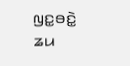ꤜꤢ꤭ꤋꤢꤧ꤭ ꤘꤣ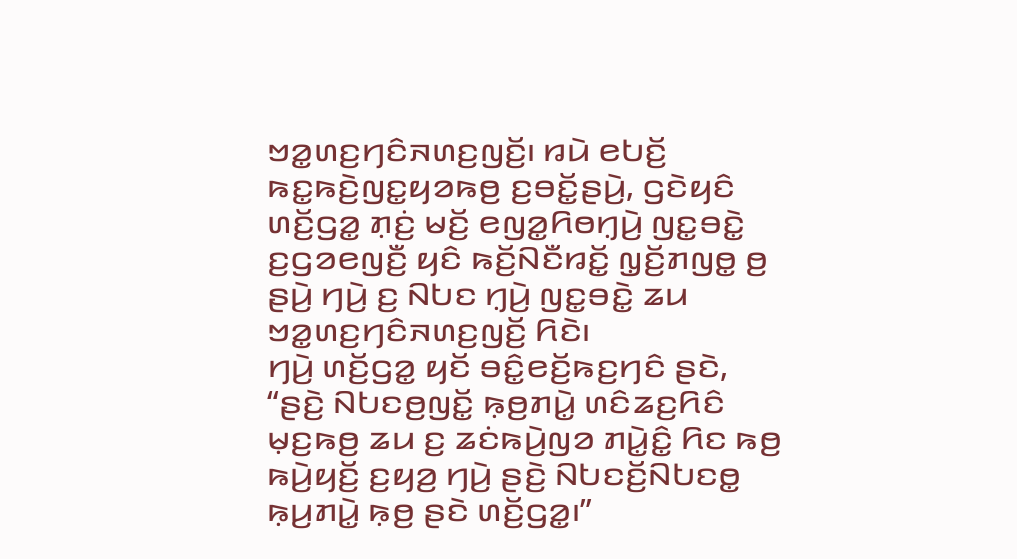ꤠꤤ꤭ꤛꤢ꤬ꤚꤢꤨꤏꤛꤢ꤬ꤜꤢꤩ꤬꤯ ꤙꤣꤧ ꤕꤝꤢꤩ꤬ ꤒꤢ꤭ꤒꤢꤧ꤬ꤜꤢ꤭ꤟꤤꤒꤥ꤬ ꤢ꤬ꤋꤢꤩ꤭ꤔꤣꤧ꤬, ꤞꤢꤧꤟꤢꤨ ꤛꤢꤩ꤬ꤞꤤ꤭ ꤊ꤫ꤢꤦ꤬ ꤗꤢꤩ꤬ ꤕꤜꤤ꤭ꤖꤥꤚ꤫ꤣꤧ꤬ ꤜꤢ꤭ꤋꤢꤧ꤭ ꤢ꤬ꤞꤤꤕꤜꤢꤪ꤬ ꤟꤢꤨ ꤒꤢꤩ꤬ꤡꤢꤪꤙꤢꤩ꤭ ꤜ꤫ꤢꤩ꤬ꤊꤜꤥ꤭ ꤥ꤬ ꤔꤣꤧ꤬ ꤚꤣꤧ꤬ ꤢ꤬ ꤡꤝꤢ ꤚ꤫ꤣꤧ꤬ ꤜꤢ꤭ꤋꤢꤧ꤭ ꤘꤣ ꤠꤤ꤭ꤛꤢ꤬ꤚꤢꤨꤏꤛꤢ꤬ꤜꤢꤩ꤬ ꤖꤢꤧ꤯
ꤚꤣꤧ꤬ ꤛꤢꤩ꤬ꤞꤤ꤭ ꤟꤢꤩ ꤋꤢꤨ꤭ꤕꤢꤩ꤬ꤒꤢ꤬ꤚꤢꤨ ꤔꤢꤧ, “ꤔꤢꤧ꤬ ꤡꤝꤢꤥ꤬ꤜꤢꤩ꤭ ꤒ꤫ꤥ꤬ꤊꤣꤧ꤭ ꤛꤢꤨꤘꤢ꤬ꤖꤢꤨ ꤗ꤫ꤢ꤬ꤒꤥ꤬ ꤘꤣ ꤢ꤬ ꤘꤢꤦꤒꤣꤧ꤬ꤜꤤ ꤊꤣꤧ꤭ꤢꤨ꤭ ꤖꤢ ꤒꤥ꤬ ꤒꤣꤧ꤬ꤟꤢꤩ꤬ ꤢ꤬ꤟꤤ꤬ ꤚꤣꤧ꤬ ꤔꤢꤧ꤬ ꤡꤝꤢꤢꤩ꤬ꤡꤝꤢꤥ꤭ ꤒ꤫ꤣ꤬ꤊꤣꤧ꤭ ꤒ꤫ꤥ꤬ ꤔꤢꤧ ꤛꤢꤩ꤬ꤞꤤ꤭꤯”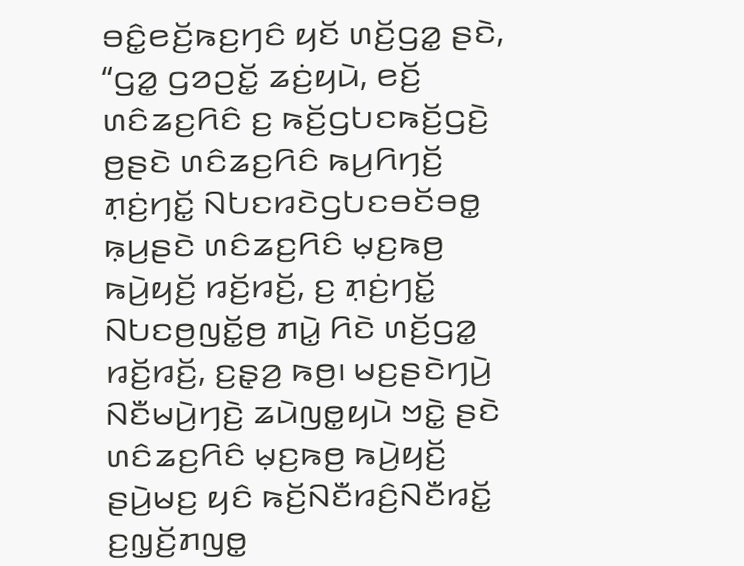ꤋꤢꤨ꤭ꤕꤢꤩ꤬ꤒꤢ꤬ꤚꤢꤨ ꤟꤢꤩ ꤛꤢꤩ꤬ꤞꤤ꤭ ꤔꤢꤧ, “ꤞꤤ꤭ ꤞꤤꤑꤢꤩ꤭ ꤘꤢꤦ꤬ꤟꤣꤧ, ꤕꤢꤩ꤬ ꤛꤢꤨꤘꤢ꤬ꤖꤢꤨ ꤢ꤬ ꤒꤢꤩ꤬ꤞꤝꤢꤒꤢꤩ꤬ꤞꤢꤧ꤬ ꤥ꤬ꤔꤢꤧ ꤛꤢꤨꤘꤢ꤬ꤖꤢꤨ ꤒꤣ꤬ꤖꤚꤢꤩ꤬ ꤊ꤫ꤢꤦ꤬ꤚꤢꤩ꤭ ꤡꤝꤢꤙꤢꤧꤞꤝꤢꤋꤢꤩꤋꤥ꤭ ꤒ꤫ꤣ꤬ꤔꤢꤧ ꤛꤢꤨꤘꤢ꤬ꤖꤢꤨ ꤗ꤫ꤢ꤬ꤒꤥ꤬ ꤒꤣꤧ꤬ꤟꤢꤩ꤬ ꤙꤢꤩ꤬ꤙꤢꤩ꤬, ꤢ꤬ ꤊ꤫ꤢꤦ꤬ꤚꤢꤩ꤭ ꤡꤝꤢꤥ꤬ꤜꤢꤩ꤭ꤥ꤬ ꤊꤣꤧ꤭ ꤖꤢꤧ ꤛꤢꤩ꤬ꤞꤤ꤭ ꤙꤢꤩ꤬ꤙꤢꤩ꤬, ꤢ꤬ꤔ꤫ꤤ꤬ ꤒꤥ꤬꤯ ꤗꤢ꤬ꤔꤢꤧꤚꤣꤧ꤬ ꤡꤢꤪꤗꤣꤧ꤬ꤚꤢꤧ꤬ ꤘꤣꤧꤜꤥ꤭ꤟꤣꤧ ꤠꤢꤧ꤭ ꤔꤢꤧ ꤛꤢꤨꤘꤢ꤬ꤖꤢꤨ ꤗ꤫ꤢ꤬ꤒꤥ꤬ ꤒꤣꤧ꤬ꤟꤢꤩ꤬ ꤔꤣꤧ꤬ꤗꤢ꤬ ꤟꤢꤨ ꤒꤢꤩ꤬ꤡꤢꤪꤙꤢꤨ꤬ꤡꤢꤪꤙꤢꤩ꤭ ꤢ꤬ꤜ꤫ꤢꤩ꤬ꤊꤜꤥ꤭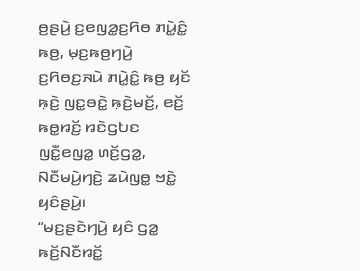ꤥ꤬ꤔꤣꤧ꤬ ꤢ꤬ꤕꤜꤤ꤭ꤢ꤬ꤖꤥ ꤊꤣꤧ꤭ꤢꤨ꤭ ꤒꤥ꤬, ꤗ꤫ꤢ꤬ꤒꤥ꤬ꤚꤣꤧ꤬ ꤢ꤬ꤖꤥꤢ꤬ꤏꤣꤧ ꤊꤣꤧ꤭ꤢꤨ꤭ ꤒꤥ꤬ ꤟꤢꤩ ꤒ꤫ꤢꤧ꤬ ꤜꤢ꤭ꤋꤢꤧ꤭ ꤒ꤫ꤢꤧ꤬ꤗꤢꤩ꤬, ꤕꤢꤩ꤬ ꤒꤥ꤭ꤙꤢꤩ꤬ ꤙꤢꤧꤞꤝꤢ ꤜꤢꤪ꤭ꤕꤜꤤ꤭ ꤛꤢꤩ꤬ꤞꤤ꤭, ꤡꤢꤪꤗꤣꤧ꤬ꤚꤢꤧ꤬ ꤘꤣꤧꤜꤥ꤭ ꤠꤢꤧ꤭ ꤟꤢꤨꤔꤣꤧ꤬꤯
“ꤗꤢ꤬ꤔꤢꤧꤚꤣꤧ꤬ ꤟꤢꤨ ꤞꤤ꤭ ꤒꤢꤩ꤬ꤡꤢꤪꤙꤢꤩ꤭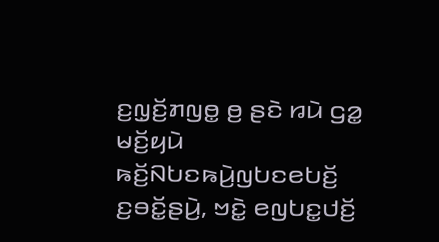ꤢ꤬ꤜ꤫ꤢꤩ꤬ꤊꤜꤥ꤭ ꤥ꤬ ꤔꤢꤧ ꤙꤣꤧ ꤞꤤ꤭ ꤗꤢꤩ꤬ꤟꤣꤧ ꤒꤢꤩ꤬ꤡꤝꤢꤒꤣꤧ꤬ꤜꤝꤢꤕꤝꤢꤩ꤬ ꤢ꤬ꤋꤢꤩ꤭ꤔꤣꤧ꤬, ꤠꤢꤧ꤭ ꤕꤜꤝꤢ꤭ꤓꤢꤩ꤬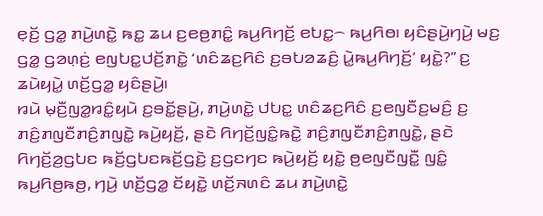ꤕ꤫ꤢꤩ꤬ ꤞꤤ꤭ ꤊꤣꤧ꤬ꤛꤢꤧ꤭ ꤒꤢ꤭ ꤘꤣ ꤢ꤬ꤕꤥ꤬ꤊꤢꤨ꤭ ꤒꤣ꤬ꤖꤚꤢꤩ꤬ ꤕꤝꤢ꤭꤮ ꤒꤣ꤬ꤖꤥ꤯ ꤟꤢꤨꤔꤣꤧ꤬ꤚꤣꤧ꤬ ꤗꤢ꤬ ꤞꤤ꤭ ꤞꤤꤛ꤫ꤢꤦ꤬ ꤕꤜꤝꤢ꤭ꤓꤢꤩ꤬ꤊꤢꤧ꤭ ‘ꤛꤢꤨꤘꤢ꤬ꤖꤢꤨ ꤢ꤬ꤋꤝꤤꤘꤢꤨ꤬ ꤣꤧ꤭ꤒꤣ꤬ꤖꤚꤢꤩ꤬’ ꤟꤢꤧ꤭?” ꤢ꤬ ꤘꤣꤧꤟꤣꤧ꤭ ꤛꤢꤩ꤬ꤞꤤ꤭ ꤟꤢꤨꤔꤣꤧ꤬꤯
ꤙꤣꤧ ꤗ꤫ꤢꤪ꤬ꤜꤤ꤭ꤙꤢꤨ꤭ꤟꤣꤧ ꤢ꤬ꤋꤢꤩ꤭ꤔꤣꤧ꤬, ꤊꤣꤧ꤬ꤛꤢꤧ꤭ ꤓꤝꤢ꤭ ꤛꤢꤨꤘꤢ꤬ꤖꤢꤨ ꤢ꤬ꤕꤜꤢꤪꤢ꤬ꤗꤢꤨ꤬ ꤢ꤬ ꤊꤢꤨ꤬ꤊꤜꤢꤪꤊꤢꤨ꤬ꤊꤜꤢꤧ꤭ ꤒꤣꤧ꤬ꤟꤢꤩ꤬, ꤔꤢꤧ ꤖꤚꤢꤩ꤬ꤜꤢꤨ꤭ꤒꤢꤧ꤭ ꤊꤢꤨ꤬ꤊꤜꤢꤪꤊꤢꤨ꤬ꤊꤜꤢꤧ꤭, ꤔꤢꤧ ꤖꤚꤢꤩ꤬ꤤ꤬ꤞꤝꤢ ꤒꤢꤩ꤬ꤞꤝꤢꤒꤢꤩ꤬ꤞꤢꤧ꤬ ꤢ꤬ꤞꤢꤚꤢ ꤒꤣꤧ꤬ꤟꤢꤩ꤬ ꤟꤢꤧ꤭ ꤥ꤬ꤕꤜꤢꤪꤜꤢꤪ꤭ ꤜꤢꤨ꤭ ꤒꤣ꤬ꤖꤥ꤬ꤒꤥ꤬, ꤚꤣꤧ꤬ ꤛꤢꤩ꤬ꤞꤤ꤭ ꤢꤩꤟꤢꤧ꤭ ꤛꤢꤩ꤬ꤏꤛꤢꤨ ꤘꤣ ꤊꤣꤧ꤬ꤛꤢꤧ꤭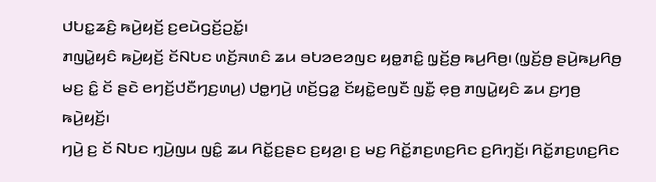ꤓꤝꤢ꤭ꤘꤢꤨ꤬ ꤒꤣꤧ꤬ꤟꤢꤩ꤬ ꤢ꤬ꤕꤣꤧꤞꤢꤩ꤬ꤑꤢꤩ꤭꤯
ꤊꤜꤣꤧ꤭ꤟꤢꤨ ꤒꤣꤧ꤬ꤟꤢꤩ꤬ ꤢꤩꤡꤝꤢ ꤛꤢꤩ꤬ꤏꤛꤢꤨ ꤘꤣ ꤋꤝꤤꤕꤤꤜꤢ ꤟꤥ꤭ꤊꤢꤨ꤭ ꤜ꤫ꤢꤩ꤬ꤥ꤬ ꤒꤣ꤬ꤖꤥ꤬꤯ (ꤜ꤫ꤢꤩ꤬ꤥ꤬ ꤔꤣꤧ꤬ꤒꤣ꤬ꤖꤥ꤬ ꤗꤢ꤬ ꤢꤨ꤭ ꤢꤩ ꤔꤢꤧ ꤕꤚꤢꤩ꤬ꤓꤢꤪꤚꤢ꤬ꤛꤣ꤬) ꤓꤥ꤭ꤚꤣꤧ꤬ ꤛꤢꤩ꤬ꤞꤤ꤭ ꤢꤩꤟꤢꤧ꤭ꤕꤜꤢꤪ ꤜꤢꤪ꤭ ꤕ꤫ꤥ꤬ ꤊꤜꤣꤧ꤭ꤟꤢꤨ ꤘꤣ ꤢ꤬ꤚꤥ꤬ ꤒꤣꤧ꤬ꤟꤢꤩ꤬꤯
ꤚꤣꤧ꤬ ꤢ꤬ ꤢꤩ ꤡꤝꤢ ꤚ꤫ꤣꤧ꤬ꤜꤣ ꤜꤢꤨ꤭ ꤘꤣ ꤖꤢꤩ꤭ꤢ꤬ꤔꤢ ꤢ꤬ꤟꤤ꤬꤯ ꤢ꤬ ꤗꤢ꤬ ꤖꤢꤩ꤭ꤊꤢ꤬ꤛꤢ꤬ꤖꤢ ꤢ꤬ꤖꤚ꤫ꤢꤩ꤬꤯ ꤖꤢꤩ꤭ꤊꤢ꤬ꤛꤢ꤬ꤖꤢ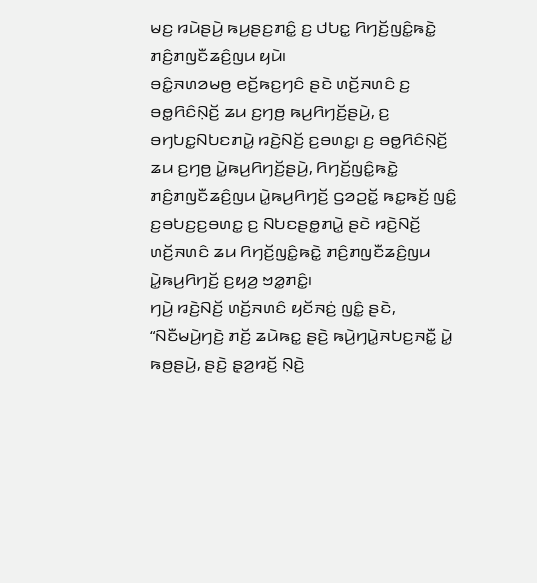ꤗꤢ꤬ ꤙꤣꤧꤔꤣꤧ꤬ ꤒꤣ꤬ꤔꤢ꤬ꤊꤢꤨ꤭ ꤢ꤬ ꤓꤝꤢ꤭ ꤖꤚꤢꤩ꤬ꤜꤢꤨ꤭ꤒꤢꤧ꤭ ꤊꤢꤨ꤬ꤊꤜꤢꤪꤘꤢꤨ꤬ꤜꤣ ꤟꤣꤧ꤯
ꤋꤢꤨ꤭ꤏꤛꤤꤗꤥ꤬ ꤕꤢꤩ꤬ꤒꤢ꤬ꤚꤢꤨ ꤔꤢꤧ ꤛꤢꤩ꤬ꤏꤛꤢꤨ ꤢ꤬ ꤋꤥ꤭ꤖꤢꤨꤡ꤫ꤢꤩ꤬ ꤘꤣ ꤢ꤬ꤚꤥ꤬ ꤒꤣ꤬ꤖꤚꤢꤩ꤬ꤔꤣꤧ꤬, ꤢ꤬ ꤋꤚꤝꤢ꤭ꤡꤝꤢꤊꤣꤧ꤭ ꤙꤢꤧ꤬ꤡꤢꤩ꤬ ꤢ꤬ꤋꤛꤢ꤭꤯ ꤢ꤬ ꤋꤥ꤭ꤖꤢꤨꤡ꤫ꤢꤩ꤬ ꤘꤣ ꤢ꤬ꤚꤥ꤬ ꤣꤧ꤭ꤒꤣ꤬ꤖꤚꤢꤩ꤬ꤔꤣꤧ꤬, ꤖꤚꤢꤩ꤬ꤜꤢꤨ꤭ꤒꤢꤧ꤭ ꤊꤢꤨ꤬ꤊꤜꤢꤪꤘꤢꤨ꤬ꤜꤣ ꤣꤧ꤭ꤒꤣ꤬ꤖꤚꤢꤩ꤬ ꤞꤤꤑꤢꤩ꤭ ꤒꤢ꤭ꤒꤢꤩ꤬ ꤜꤢꤨ꤭ ꤢ꤬ꤋꤝꤢ꤬ꤢ꤬ꤋꤛꤢ꤭ ꤢ꤬ ꤡꤝꤢꤔꤥ꤭ꤊꤣꤧ꤭ ꤔꤢꤧ ꤙꤢꤧ꤬ꤡꤢꤩ꤬ ꤛꤢꤩ꤬ꤏꤛꤢꤨ ꤘꤣ ꤖꤚꤢꤩ꤬ꤜꤢꤨ꤭ꤒꤢꤧ꤭ ꤊꤢꤨ꤬ꤊꤜꤢꤪꤘꤢꤨ꤬ꤜꤣ ꤣꤧ꤭ꤒꤣ꤬ꤖꤚꤢꤩ꤬ ꤢ꤬ꤟꤤ꤬ ꤠꤤ꤭ꤊꤢꤨ꤭꤯
ꤚꤣꤧ꤬ ꤙꤢꤧ꤬ꤡꤢꤩ꤬ ꤛꤢꤩ꤬ꤏꤛꤢꤨ ꤟꤢꤩꤏꤢꤦ꤬ ꤜꤢꤨ꤭ ꤔꤢꤧ, “ꤡꤢꤪꤗꤣꤧ꤬ꤚꤢꤧ꤬ ꤊꤢꤩ꤬ ꤘꤣꤧꤒꤢ꤭ ꤔꤢꤧ꤬ ꤒꤣꤧ꤬ꤚꤣꤧ꤭ꤏꤝꤢ꤬ꤏꤢꤪ꤭ ꤣꤧ꤭ ꤒꤥ꤬ꤔꤣꤧ꤬, ꤔꤢꤧ꤬ ꤔ꤫ꤤ꤬ꤙꤢꤩ꤬ ꤡ꤫ꤢꤧ꤬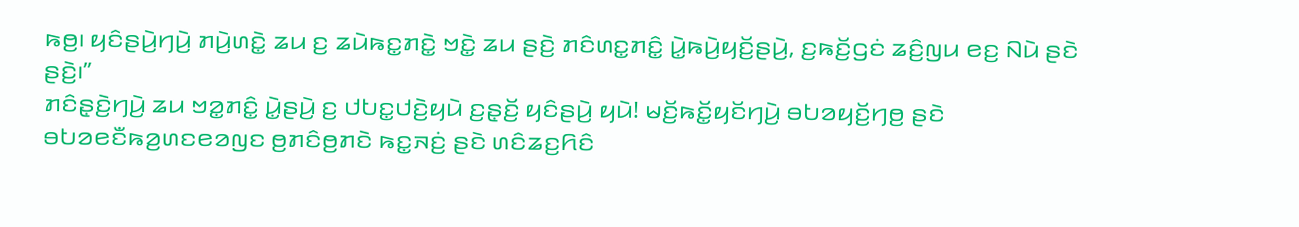ꤒꤥ꤬꤯ ꤟꤢꤨꤔꤣꤧ꤬ꤚꤣꤧ꤬ ꤊꤣꤧ꤬ꤛꤢꤧ꤭ ꤘꤣ ꤢ꤬ ꤘꤣꤧꤒꤢ꤭ꤊꤢꤧ꤭ ꤠꤢꤧ꤭ ꤘꤣ ꤔꤢꤧ꤬ ꤊꤢꤨꤛꤢ꤭ꤊꤢꤨ꤭ ꤣꤧ꤭ꤒꤣꤧ꤬ꤟꤢꤩ꤬ꤔꤣꤧ꤬, ꤢ꤬ꤒꤢꤩ꤬ꤞꤢꤦ ꤘꤢꤨ꤬ꤜꤣ ꤕꤢ꤬ ꤡꤣꤧ ꤔꤢꤧ ꤔꤢꤧ꤬꤯”
ꤊꤢꤨꤔ꤫ꤢꤧ꤬ꤚꤣꤧ꤬ ꤘꤣ ꤠꤤ꤭ꤊꤢꤨ꤭ ꤣꤧ꤭ꤔꤣꤧ꤬ ꤢ꤬ ꤓꤝꤢ꤭ꤓꤢꤧ꤬ꤟꤣꤧ ꤢ꤬ꤔ꤫ꤢꤩ꤬ ꤟꤢꤨꤔꤣꤧ꤬ ꤟꤣꤧ! ꤗꤢꤩ꤬ꤒꤢꤩ꤭ꤟꤢꤩꤚꤣꤧ꤬ ꤋꤝꤤꤟꤢꤩ꤬ꤚꤥ꤬ ꤔꤢꤧ ꤋꤝꤤꤕꤢꤪꤒꤤ꤬ꤛꤢꤕꤤꤜꤢ ꤥ꤬ꤊꤢꤨꤥ꤬ꤊꤢꤧ ꤒꤢ꤭ꤏꤢꤦ꤬ ꤔꤢꤧ ꤛꤢꤨꤘꤢ꤬ꤖꤢꤨ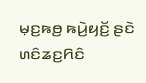ꤗ꤫ꤢ꤬ꤒꤥ꤬ ꤒꤣꤧ꤬ꤟꤢꤩ꤬ ꤔꤢꤧ ꤛꤢꤨꤘꤢ꤬ꤖꤢꤨ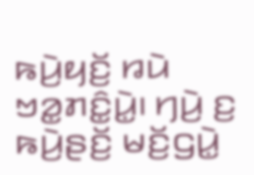ꤒꤣꤧ꤬ꤟꤢꤩ꤬ ꤙꤣꤧ ꤠꤤ꤭ꤊꤢꤨ꤭ꤣꤧ꤭꤯ ꤚꤣꤧ꤬ ꤢ꤬ ꤒꤣꤧ꤬ꤔꤢꤩ꤬ ꤗꤢꤩ꤬ꤞꤣꤧ꤭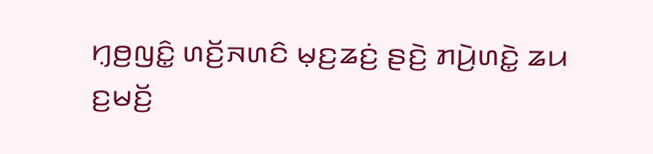ꤚ꤫ꤥ꤬ꤜꤢꤨ꤭ ꤛꤢꤩ꤬ꤏꤛꤢꤨ ꤗ꤫ꤢ꤬ꤘꤢꤦ꤬ ꤔꤢꤧ꤬ ꤊꤣꤧ꤬ꤛꤢꤧ꤭ ꤘꤣ ꤢ꤬ꤗꤢꤩ꤬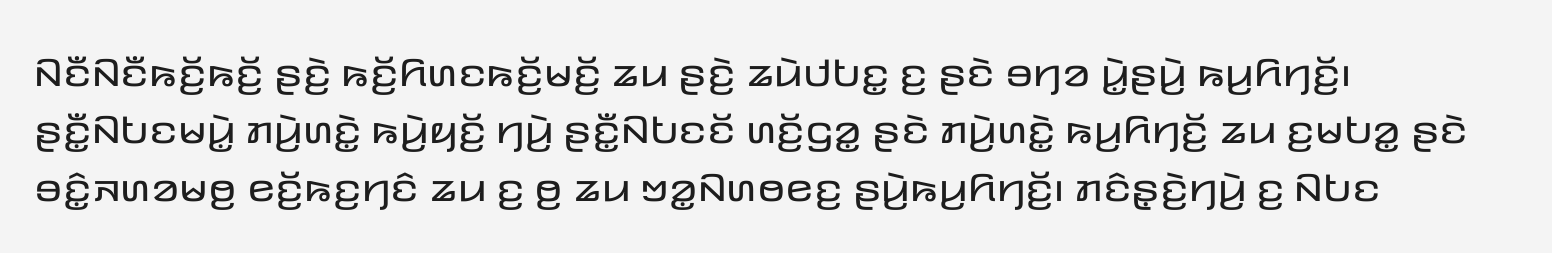ꤡꤢꤪꤡꤢꤪꤒꤢꤩ꤬ꤒꤢꤩ꤬ ꤔꤢꤧ꤬ ꤒꤢꤩ꤬ꤖꤛꤢꤒꤢꤩ꤬ꤗꤢꤩ꤬ ꤘꤣ ꤔꤢꤧ꤬ ꤘꤣꤧꤓꤝꤢ꤭ ꤢ꤬ ꤔꤢꤧ ꤋꤚꤤ ꤣꤧ꤭ꤔꤣꤧ꤬ ꤒꤣ꤬ꤖꤚꤢꤩ꤬꤯
ꤔꤢꤪ꤭ꤡꤝꤢꤗꤣꤧ꤭ ꤊꤣꤧ꤬ꤛꤢꤧ꤭ ꤒꤣꤧ꤬ꤟꤢꤩ꤬ ꤚꤣꤧ꤬ ꤔꤢꤪ꤭ꤡꤝꤢꤢꤩ ꤛꤢꤩ꤬ꤞꤤ꤭ ꤔꤢꤧ ꤊꤣꤧ꤬ꤛꤢꤧ꤭ ꤒꤣ꤬ꤖꤚꤢꤩ꤬ ꤘꤣ ꤢ꤬ꤗꤝꤤ꤭ ꤔꤢꤧ ꤋꤢꤨ꤭ꤏꤛꤤꤗꤥ꤬ ꤕꤢꤩ꤬ꤒꤢ꤬ꤚꤢꤨ ꤘꤣ ꤢ꤬ ꤥ꤬ ꤘꤣ ꤠꤤ꤭ꤡꤛꤥꤕꤢ꤬ ꤔꤣꤧ꤬ꤒꤣ꤬ꤖꤚꤢꤩ꤬꤯ ꤊꤢꤨꤔ꤫ꤢꤧ꤬ꤚꤣꤧ꤬ ꤢ꤬ ꤡꤝꤢ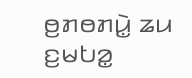ꤥ꤬ꤊꤥꤊꤣꤧ꤭ ꤘꤣ ꤢ꤬ꤗꤝꤤ꤭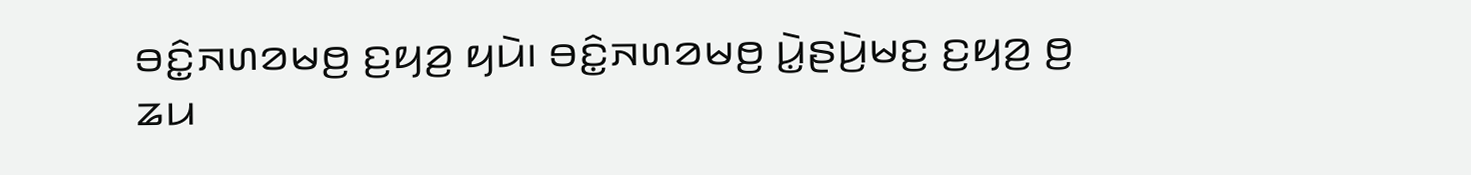ꤋꤢꤨ꤭ꤏꤛꤤꤗꤥ꤬ ꤢ꤬ꤟꤤ꤬ ꤟꤣꤧ꤯ ꤋꤢꤨ꤭ꤏꤛꤤꤗꤥ꤬ ꤣꤧ꤭ꤔꤣꤧ꤬ꤗꤢ꤬ ꤢ꤬ꤟꤤ꤬ ꤥ꤬ ꤘꤣ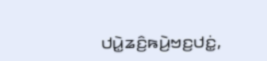ꤓꤣꤧ꤭ꤘꤢꤨ꤬ꤒꤣꤧ꤬ꤠꤢ꤬ꤓꤢꤦ꤭,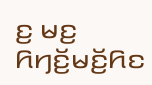ꤢ꤬ ꤗꤢ꤬ ꤖꤚꤢꤩ꤬ꤗꤢꤩ꤬ꤖꤢ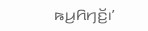ꤒꤣ꤬ꤖꤚꤢꤩ꤬꤯’